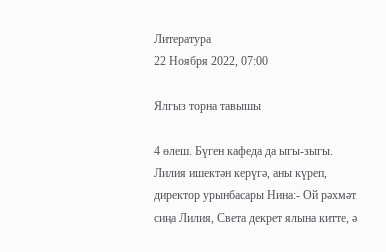Литература
22 Ноября 2022, 07:00

Ялгыз торна тавышы

4 өлеш. Бүген кафеда да ыгы-зыгы. Лилия ишектән керүгә, аны күреп, директор урынбасары Нина:- Ой рәхмәт сиңа Лилия, Света декрет ялына китте, ә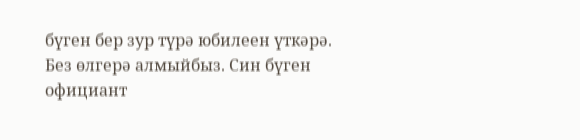бүген бер зур түрә юбилеен үткәрә. Без өлгерә алмыйбыз. Син бүген официант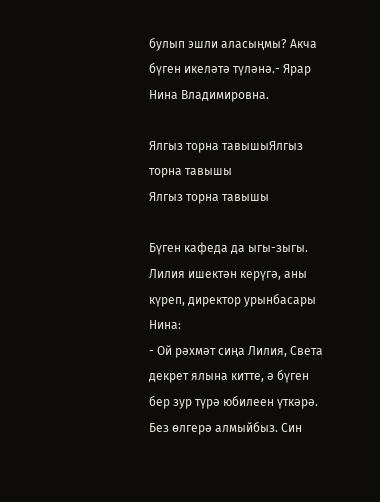булып эшли аласыңмы? Акча бүген икеләтә түләнә.- Ярар Нина Владимировна.

Ялгыз торна тавышыЯлгыз торна тавышы
Ялгыз торна тавышы

Бүген кафеда да ыгы-зыгы. Лилия ишектән керүгә, аны күреп, директор урынбасары Нина:
- Ой рәхмәт сиңа Лилия, Света декрет ялына китте, ә бүген бер зур түрә юбилеен үткәрә. Без өлгерә алмыйбыз. Син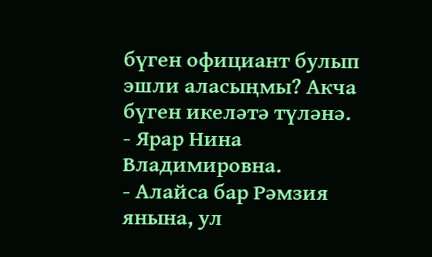бүген официант булып эшли аласыңмы? Акча бүген икеләтә түләнә.
- Ярар Нина Владимировна.
- Алайса бар Рәмзия янына, ул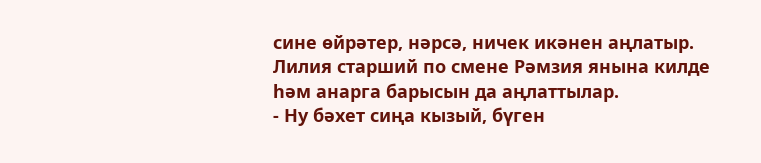сине өйрәтер, нәрсә, ничек икәнен аңлатыр.
Лилия старший по смене Рәмзия янына килде һәм анарга барысын да аңлаттылар.
- Ну бәхет сиңа кызый, бүген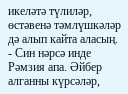икеләтә түлиләр, өстәвенә тәмлүшкәләр дә алып кайта аласың.
- Син нәрсә инде Рәмзия апа. Әйбер алганны күрсәләр,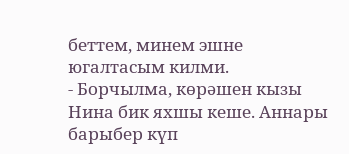беттем, минем эшне югалтасым килми.
- Борчылма, көрәшен кызы Нина бик яхшы кеше. Аннары барыбер күп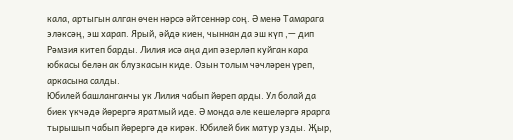кала, артыгын алган өчен нәрсә әйтсеннәр соң. Ә менә Тамарага эләксәң, эш харап. Ярый, әйдә киен, чыннан да эш күп ,— дип Рәмзия китеп барды. Лилия исә аңа дип әзерләп куйган кара юбкасы белән ак блузкасын киде. Озын толым чәчләрен үреп, аркасына салды.
Юбилей башланганчы ук Лилия чабып йөреп арды. Ул болай да биек үкчәдә йөрергә яратмый иде. Ә монда әле кешеләргә ярарга тырышып чабып йөрергә дә кирәк. Юбилей бик матур узды. Җыр,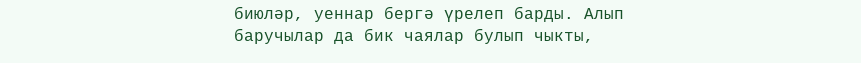биюләр, уеннар бергә үрелеп барды. Алып баручылар да бик чаялар булып чыкты,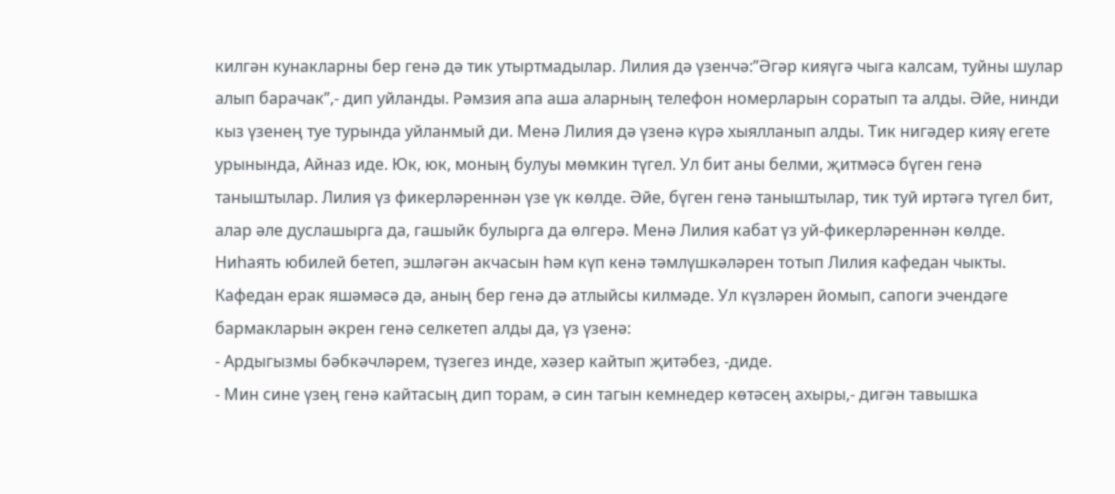килгән кунакларны бер генә дә тик утыртмадылар. Лилия дә үзенчә:”Әгәр кияүгә чыга калсам, туйны шулар алып барачак”,- дип уйланды. Рәмзия апа аша аларның телефон номерларын соратып та алды. Әйе, нинди кыз үзенең туе турында уйланмый ди. Менә Лилия дә үзенә күрә хыялланып алды. Тик нигәдер кияү егете урынында, Айназ иде. Юк, юк, моның булуы мөмкин түгел. Ул бит аны белми, җитмәсә бүген генә таныштылар. Лилия үз фикерләреннән үзе үк көлде. Әйе, бүген генә таныштылар, тик туй иртәгә түгел бит, алар әле дуслашырга да, гашыйк булырга да өлгерә. Менә Лилия кабат үз уй-фикерләреннән көлде. Ниһаять юбилей бетеп, эшләгән акчасын һәм күп кенә тәмлүшкәләрен тотып Лилия кафедан чыкты. Кафедан ерак яшәмәсә дә, аның бер генә дә атлыйсы килмәде. Ул күзләрен йомып, сапоги эчендәге бармакларын әкрен генә селкетеп алды да, үз үзенә:
- Ардыгызмы бәбкәчләрем, түзегез инде, хәзер кайтып җитәбез, -диде.
- Мин сине үзең генә кайтасың дип торам, ә син тагын кемнедер көтәсең ахыры,- дигән тавышка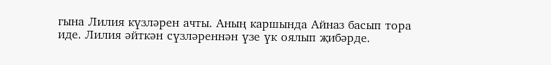гына Лилия күзләрен ачты. Аның каршында Айназ басып тора иде. Лилия әйткән сүзләреннән үзе үк оялып җибәрде.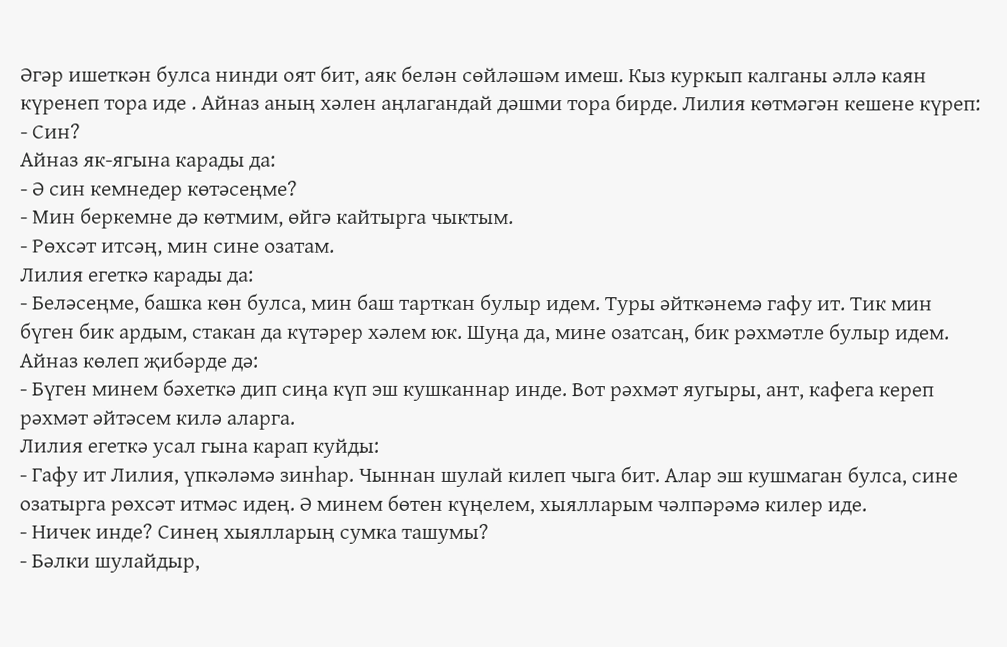Әгәр ишеткән булса нинди оят бит, аяк белән сөйләшәм имеш. Кыз куркып калганы әллә каян күренеп тора иде . Айназ аның хәлен аңлагандай дәшми тора бирде. Лилия көтмәгән кешене күреп:
- Син?
Айназ як-ягына карады да:
- Ә син кемнедер көтәсеңме?
- Мин беркемне дә көтмим, өйгә кайтырга чыктым.
- Рөхсәт итсәң, мин сине озатам.
Лилия егеткә карады да:
- Беләсеңме, башка көн булса, мин баш тарткан булыр идем. Туры әйткәнемә гафу ит. Тик мин бүген бик ардым, стакан да күтәрер хәлем юк. Шуңа да, мине озатсаң, бик рәхмәтле булыр идем.
Айназ көлеп җибәрде дә:
- Бүген минем бәхеткә дип сиңа күп эш кушканнар инде. Вот рәхмәт яугыры, ант, кафега кереп рәхмәт әйтәсем килә аларга.
Лилия егеткә усал гына карап куйды:
- Гафу ит Лилия, үпкәләмә зинһар. Чыннан шулай килеп чыга бит. Алар эш кушмаган булса, сине озатырга рөхсәт итмәс идең. Ә минем бөтен күңелем, хыялларым чәлпәрәмә килер иде.
- Ничек инде? Синең хыялларың сумка ташумы?
- Бәлки шулайдыр,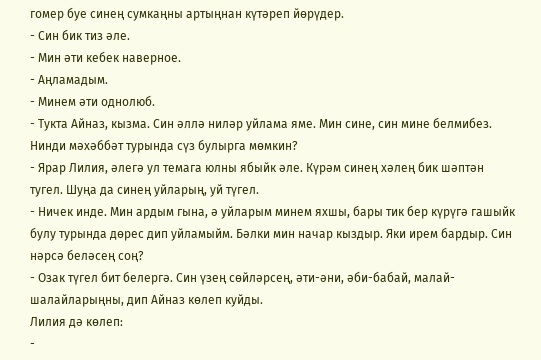гомер буе синең сумкаңны артыңнан күтәреп йөрүдер.
- Син бик тиз әле.
- Мин әти кебек наверное.
- Аңламадым.
- Минем әти однолюб.
- Тукта Айназ, кызма. Син әллә ниләр уйлама яме. Мин сине, син мине белмибез. Нинди мәхәббәт турында сүз булырга мөмкин?
- Ярар Лилия, әлегә ул темага юлны ябыйк әле. Күрәм синең хәлең бик шәптән тугел. Шуңа да синең уйларың, уй түгел.
- Ничек инде. Мин ардым гына, ә уйларым минем яхшы, бары тик бер күрүгә гашыйк булу турында дөрес дип уйламыйм. Бәлки мин начар кыздыр. Яки ирем бардыр. Син нәрсә беләсең соң?
- Озак түгел бит белергә. Син үзең сөйләрсең, әти-әни, әби-бабай, малай-шалайларыңны, дип Айназ көлеп куйды.
Лилия дә көлеп:
-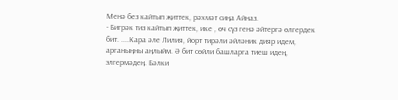Менә без кайтып җиттек, рәхмәт сиңа Айназ.
- Бигрәк тиз кайтып җиттек, ике , өч сүз генә әйтергә өлгердек бит. ....Кара әле Лилия, йорт тирәли әйләник дияр идем, арганыңны аңлыйм. Ә бит сөйли башларга тиеш идең, элгермәдең. Бәлки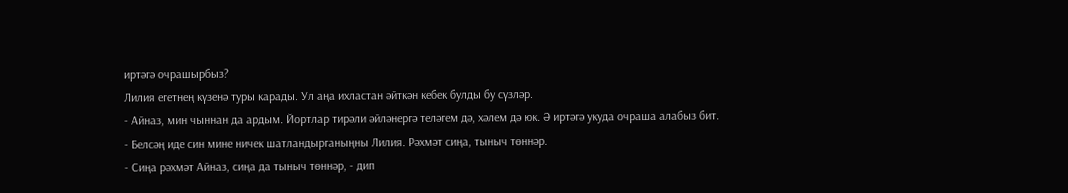иртәгә очрашырбыз?
Лилия егетнең күзенә туры карады. Ул аңа ихластан әйткән кебек булды бу сүзләр.
- Айназ, мин чыннан да ардым. Йортлар тирәли әйләнергә теләгем дә, хәлем дә юк. Ә иртәгә укуда очраша алабыз бит.
- Белсәң иде син мине ничек шатландырганыңны Лилия. Рәхмәт сиңа, тыныч төннәр.
- Сиңа рәхмәт Айназ, сиңа да тыныч төннәр, - дип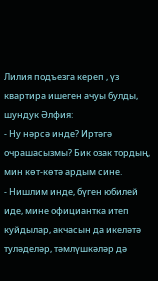Лилия подъезга кереп , үз квартира ишеген ачуы булды, шундук Әлфия:
- Ну нәрсә инде? Иртәгә очрашасызмы? Бик озак тордың, мин көт-көтә ардым сине.
- Нишлим инде, бүген юбилей иде, мине официантка итеп куйдылар, акчасын да икеләтә туләделәр, тәмлүшкәләр дә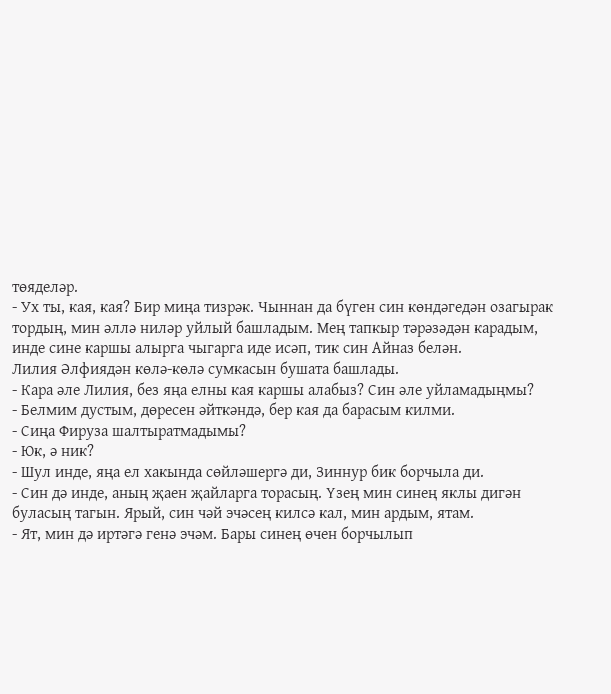төяделәр.
- Ух ты, кая, кая? Бир миңа тизрәк. Чыннан да бүген син көндәгедән озагырак тордың, мин әллә ниләр уйлый башладым. Мең тапкыр тәрәзәдән карадым, инде сине каршы алырга чыгарга иде исәп, тик син Айназ белән.
Лилия Әлфиядән көлә-көлә сумкасын бушата башлады.
- Кара әле Лилия, без яңа елны кая каршы алабыз? Син әле уйламадыңмы?
- Белмим дустым, дөресен әйткәндә, бер кая да барасым килми.
- Сиңа Фируза шалтыратмадымы?
- Юк, ә ник?
- Шул инде, яңа ел хакында сөйләшергә ди, Зиннур бик борчыла ди.
- Син дә инде, аның җаен җайларга торасың. Үзең мин синең яклы дигән буласың тагын. Ярый, син чәй эчәсең килсә кал, мин ардым, ятам.
- Ят, мин дә иртәгә генә эчәм. Бары синең өчен борчылып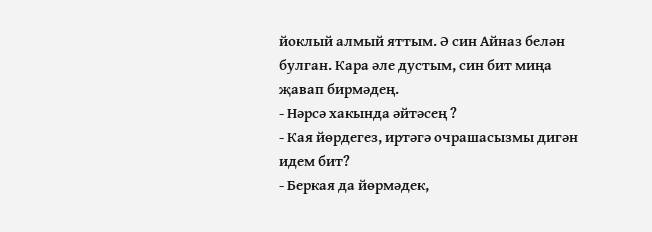йоклый алмый яттым. Ә син Айназ белән булган. Кара әле дустым, син бит миңа җавап бирмәдең.
- Нәрсә хакында әйтәсең ?
- Кая йөрдегез, иртәгә очрашасызмы дигән идем бит?
- Беркая да йөрмәдек,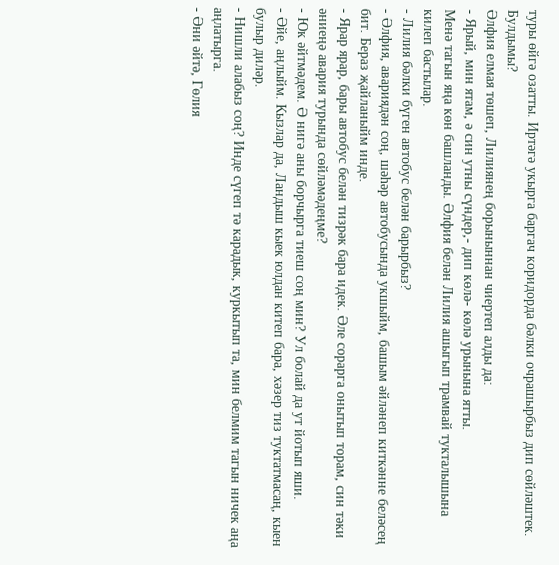туры өйгә озатты. Иртәгә укырга баргач коридорда бәлки очрашырбыз дип сөйләштек. Булдымы?
Әлфия елмая төшеп, Лилиянең борыныннан чиертеп алды да:
- Ярый, мин ятам, ә син утны сүндер,- дип көлә- көлә урынына ятты.
Менә тагын яңа көн башланды. Әлфия белән Лилия ашыгып трамвай тукталышына килеп бастылар.
- Лилия бәлки бүген автобус белән барырбыз?
- Әлфия, авариядән соң, шәһәр автобусында укшыйм, башым әйләнеп киткәнне беләсең бит. Бераз җайланыйм инде.
- Ярар ярар, бары автобус белән тизрәк бара идек. Әле сорарга онытып торам, син тәки әниеңә авария турында сөйләмәдеңме?
- Юк әйтмәдем. Ә нигә аны борчырга тиеш соң мин? Ул болай да ут йотып яши.
- Әйе, аңлыйм. Кызлар да, Ландыш кыек юлдан китеп бара, хәзер тиз туктатмасаң, кыен булыр диләр.
- Нишли алабыз соң? Инде сүгеп тә карадык, куркытып та, мин белмим тагын ничек аңа аңлатырга.
- Әни әйтә, Гөлия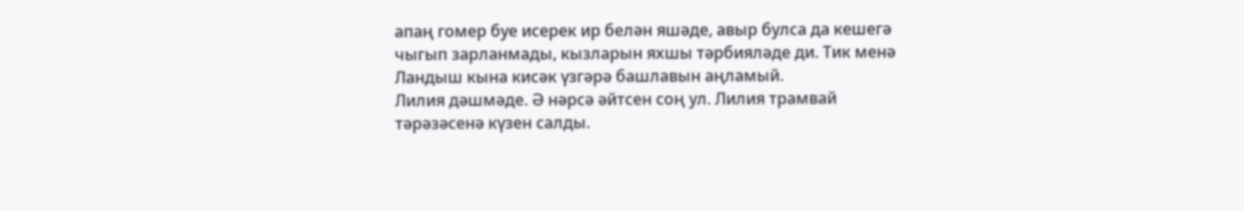апаң гомер буе исерек ир белән яшәде, авыр булса да кешегә чыгып зарланмады, кызларын яхшы тәрбияләде ди. Тик менә Ландыш кына кисәк үзгәрә башлавын аңламый.
Лилия дәшмәде. Ә нәрсә әйтсен соң ул. Лилия трамвай тәрәзәсенә күзен салды.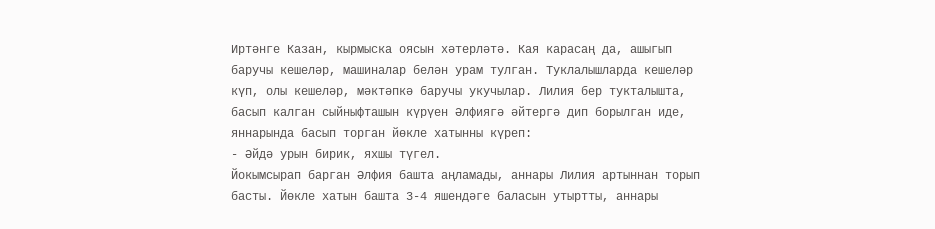Иртәнге Казан, кырмыска оясын хәтерләтә. Кая карасаң да, ашыгып баручы кешеләр, машиналар белән урам тулган. Туклалышларда кешеләр күп, олы кешеләр, мәктәпкә баручы укучылар. Лилия бер тукталышта, басып калган сыйныфташын күрүен Әлфиягә әйтергә дип борылган иде, яннарында басып торган йөкле хатынны күреп:
- Әйдә урын бирик, яхшы түгел.
Йокымсырап барган Әлфия башта аңламады, аннары Лилия артыннан торып басты. Йөкле хатын башта 3-4 яшендәге баласын утыртты, аннары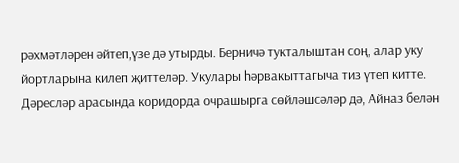рәхмәтләрен әйтеп,үзе дә утырды. Берничә тукталыштан соң, алар уку йортларына килеп җиттеләр. Укулары һәрвакыттагыча тиз үтеп китте. Дәресләр арасында коридорда очрашырга сөйләшсәләр дә, Айназ белән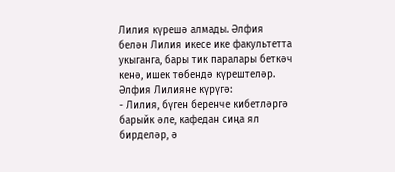Лилия күрешә алмады. Әлфия белән Лилия икесе ике факультетта укыганга, бары тик паралары беткәч кенә, ишек төбендә күрештеләр. Әлфия Лилияне күрүгә:
- Лилия, бүген беренче кибетләргә барыйк әле, кафедан сиңа ял бирделәр, ә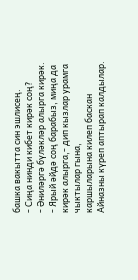башка вакытта син эшлисең.
- Сиңа нинди кибет кирәк соң?
- Әниләргә бүләкләр алырга кирәк.
- Ярый әйдә соң барабыз, миңа да кирәк алырга,- дип кызлар урамга чыктылар гына,
каршыларына килеп баскан Айназны күреп аптырап калдылар.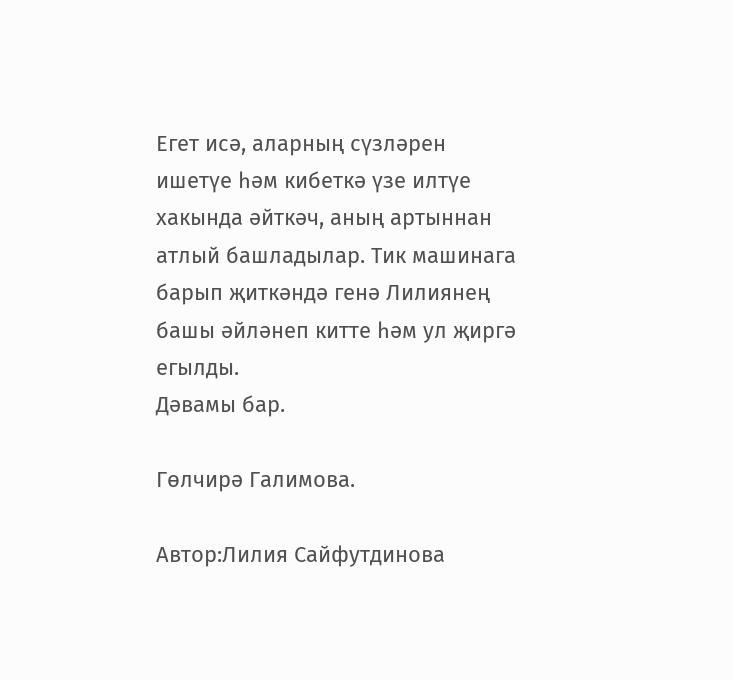Егет исә, аларның сүзләрен ишетүе һәм кибеткә үзе илтүе хакында әйткәч, аның артыннан атлый башладылар. Тик машинага барып җиткәндә генә Лилиянең башы әйләнеп китте һәм ул җиргә егылды.
Дәвамы бар.

Гөлчирә Галимова.

Автор:Лилия Сайфутдинова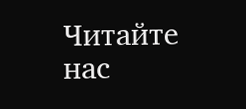Читайте нас